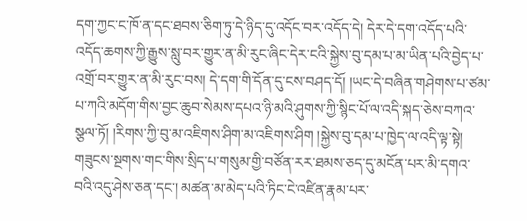དག་ཀྱང་ང་ཁོ་ན་དང་ཐབས་ཅིག་ཏུ་དེ་ཉིད་དུ་འདོང་བར་འདོད་དེ། དེར་དེ་དག་འདོད་པའི་འདོད་ཆགས་ཀྱི་རྒྱུས་སླུ་བར་གྱུར་ན་མི་རུང་ཞིང་དེར་ངའི་སྐྱེས་བུ་དམ་པ་མ་ཡིན་པའི་བྱེད་པ་འགྲོ་བར་གྱུར་ན་མི་རུང་བས། དེ་དག་གི་དོན་དུ་ངས་བཤད་དོ། །ཡང་དེ་བཞིན་གཤེགས་པ་ཙམ་པ་ཀའི་མདོག་གིས་བྱང་ཆུབ་སེམས་དཔའ་ཉི་མའི་ཤུགས་ཀྱི་སྙིང་པོ་ལ་འདི་སྐད་ཅེས་བཀའ་སྩལ་ཏོ། །རིགས་ཀྱི་བུ་མ་འཇིགས་ཤིག་མ་འཇིགས་ཤིག །སྐྱེས་བུ་དམ་པ་ཁྱེད་ལ་འདི་ལྟ་སྟེ། གཟུངས་སྔགས་གང་གིས་སྲིད་པ་གསུམ་གྱི་བཙོན་རར་ཐམས་ཅད་དུ་མངོན་པར་མི་དགའ་བའི་འདུ་ཤེས་ཅན་དང་། མཚན་མ་མེད་པའི་ཏིང་ངེ་འཛིན་རྣམ་པར་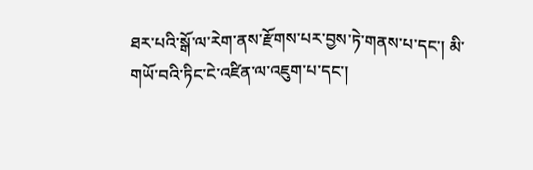ཐར་པའི་སྒོ་ལ་རེག་ནས་རྫོགས་པར་བྱས་ཏེ་གནས་པ་དང་། མི་གཡོ་བའི་ཏིང་ངེ་འཛིན་ལ་འཇུག་པ་དང་།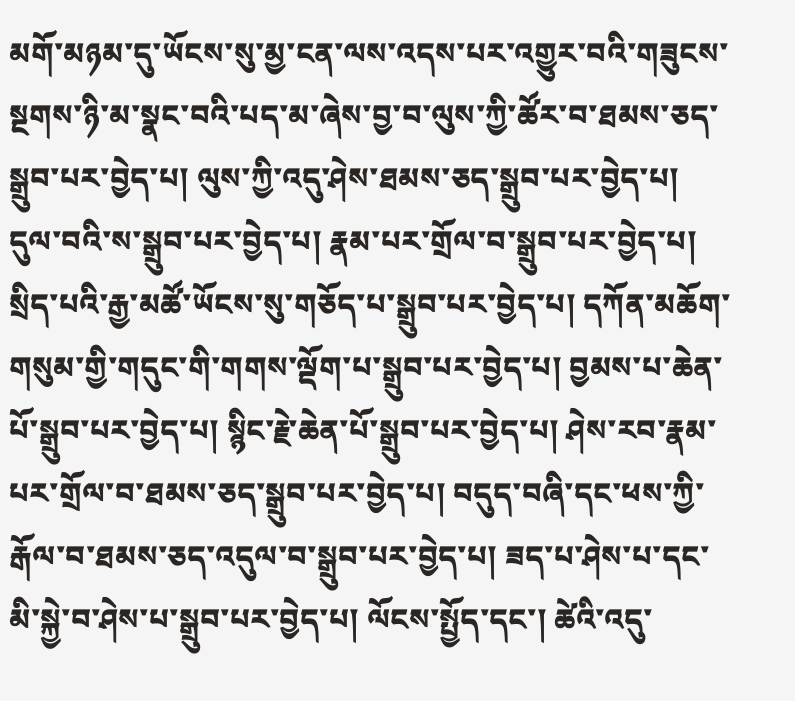མགོ་མཉམ་དུ་ཡོངས་སུ་མྱ་ངན་ལས་འདས་པར་འགྱུར་བའི་གཟུངས་སྔགས་ཉི་མ་སྣང་བའི་པད་མ་ཞེས་བྱ་བ་ལུས་ཀྱི་ཚོར་བ་ཐམས་ཅད་སྒྲུབ་པར་བྱེད་པ། ལུས་ཀྱི་འདུ་ཤེས་ཐམས་ཅད་སྒྲུབ་པར་བྱེད་པ། དུལ་བའི་ས་སྒྲུབ་པར་བྱེད་པ། རྣམ་པར་གྲོལ་བ་སྒྲུབ་པར་བྱེད་པ། སྲིད་པའི་རྒྱ་མཚོ་ཡོངས་སུ་གཅོད་པ་སྒྲུབ་པར་བྱེད་པ། དཀོན་མཆོག་གསུམ་གྱི་གདུང་གི་གགས་ལྡོག་པ་སྒྲུབ་པར་བྱེད་པ། བྱམས་པ་ཆེན་པོ་སྒྲུབ་པར་བྱེད་པ། སྙིང་རྗེ་ཆེན་པོ་སྒྲུབ་པར་བྱེད་པ། ཤེས་རབ་རྣམ་པར་གྲོལ་བ་ཐམས་ཅད་སྒྲུབ་པར་བྱེད་པ། བདུད་བཞི་དང་ཕས་ཀྱི་རྒོལ་བ་ཐམས་ཅད་འདུལ་བ་སྒྲུབ་པར་བྱེད་པ། ཟད་པ་ཤེས་པ་དང་མི་སྐྱེ་བ་ཤེས་པ་སྒྲུབ་པར་བྱེད་པ། ལོངས་སྤྱོད་དང་། ཚེའི་འདུ་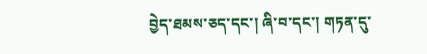བྱེད་ཐམས་ཅད་དང་། ཞི་བ་དང་། གཏན་དུ་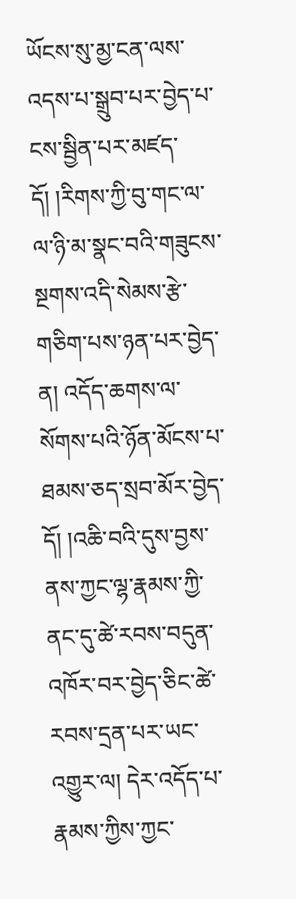ཡོངས་སུ་མྱ་ངན་ལས་འདས་པ་སྒྲུབ་པར་བྱེད་པ་ངས་སྦྱིན་པར་མཛད་དོ། །རིགས་ཀྱི་བུ་གང་ལ་ལ་ཉི་མ་སྣང་བའི་གཟུངས་སྔགས་འདི་སེམས་རྩེ་གཅིག་པས་ཉན་པར་བྱེད་ན། འདོད་ཆགས་ལ་སོགས་པའི་ཉོན་མོངས་པ་ཐམས་ཅད་སྲབ་མོར་བྱེད་དོ། །འཆི་བའི་དུས་བྱས་ནས་ཀྱང་ལྷ་རྣམས་ཀྱི་ནང་དུ་ཚེ་རབས་བདུན་འཁོར་བར་བྱེད་ཅིང་ཚེ་རབས་དྲན་པར་ཡང་འགྱུར་ལ། དེར་འདོད་པ་རྣམས་ཀྱིས་ཀྱང་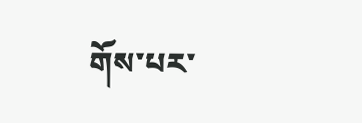གོས་པར་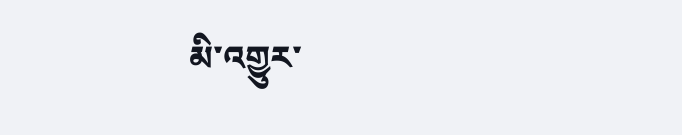མི་འགྱུར་